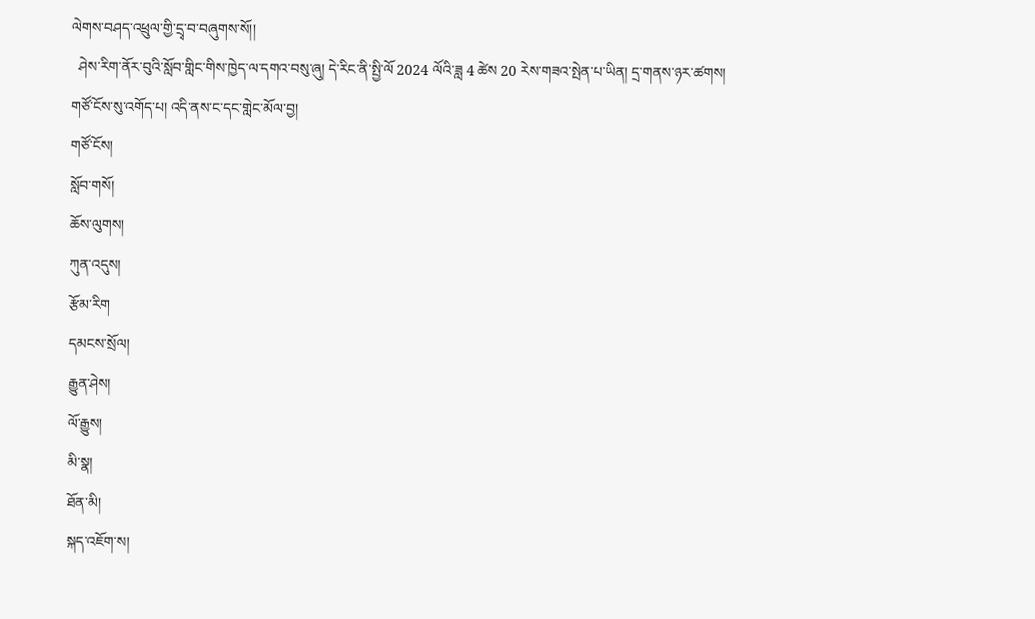ལེགས་བཤད་འཕྲུལ་གྱི་དྲྭ་བ་བཞུགས་སོ།།
  ཤེས་རིག་ནོར་བུའི་སློབ་གླིང་གིས་ཁྱེད་ལ་དགའ་བསུ་ཞུ། དེ་རིང་ནི་སྤྱི་ལོ 2024 ལོའི་ཟླ 4 ཚེས 20 རེས་གཟའ་སྤེན་པ་ཡིན། དྲ་གནས་ཉར་ཚགས།  གཙོ་ངོས་སུ་འགོད་པ། འདི་ནས་ང་དང་གླེང་མོལ་བྱ།
གཙོ་ངོས།
སློབ་གསོ།
ཆོས་ལུགས།
ཀུན་འདུས།
རྩོམ་རིག
དམངས་སྲོལ།
རྒྱུན་ཤེས།
ལོ་རྒྱུས།
མི་སྣ།
ཐོན་མི།
སྐད་འཇོག་ས།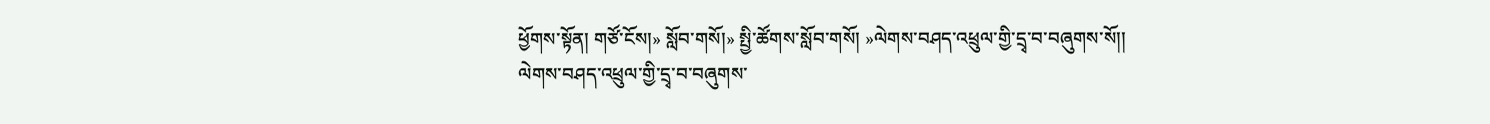ཕྱོགས་སྟོན། གཙོ་ངོས།» སློབ་གསོ།» སྤྱི་ཚོགས་སློབ་གསོ། »ལེགས་བཤད་འཕྲུལ་གྱི་དྲྭ་བ་བཞུགས་སོ།།
ལེགས་བཤད་འཕྲུལ་གྱི་དྲྭ་བ་བཞུགས་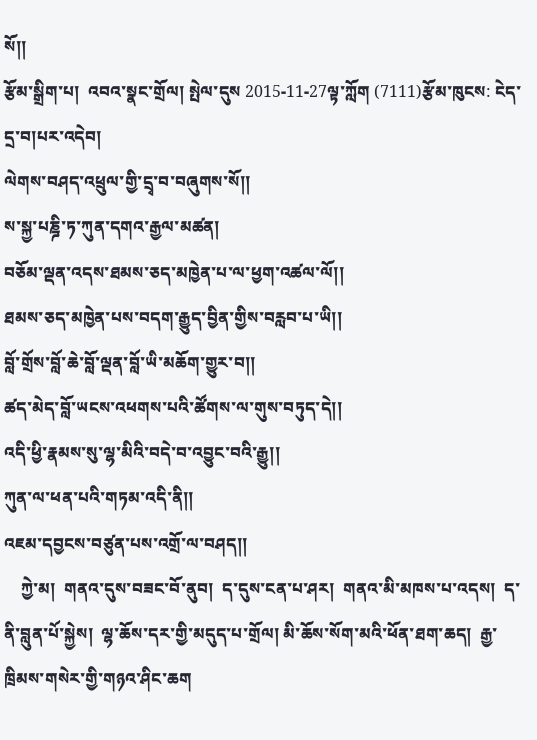སོ།།
རྩོམ་སྒྲིག་པ།  འབའ་སྣང་གྲོལ། སྤེལ་དུས 2015-11-27ལྟ་ཀློག (7111)རྩོམ་ཁུངས: ངེད་དྲ་བ།པར་འདེབ།
ལེགས་བཤད་འཕྲུལ་གྱི་དྲྭ་བ་བཞུགས་སོ།།
ས་སྐྱ་པཎྜི་ཏ་ཀུན་དགའ་རྒྱལ་མཚན།
བཅོམ་ལྡན་འདས་ཐམས་ཅད་མཁྱེན་པ་ལ་ཕྱག་འཚལ་ལོ།།
ཐམས་ཅད་མཁྱེན་པས་བདག་རྒྱུད་བྱིན་གྱིས་བརླབ་པ་ཡི།།
བློ་གྲོས་བློ་ཆེ་བློ་ལྡན་བློ་ཡི་མཆོག་གྱུར་བ།།
ཚད་མེད་བློ་ཡངས་འཕགས་པའི་ཚོགས་ལ་གུས་བཏུད་དེ།།
འདི་ཕྱི་རྣམས་སུ་ལྷ་མིའི་བདེ་བ་འབྱུང་བའི་རྒྱུ།།
ཀུན་ལ་ཕན་པའི་གཏམ་འདི་ནི།།
འཇམ་དབྱངས་བཙུན་པས་འགྲོ་ལ་བཤད།།
    ཀྱེ་མ།  གནའ་དུས་བཟང་བོ་ནུབ།  ད་དུས་ངན་པ་ཤར།  གནའ་མི་མཁས་པ་འདས།  ད་ནི་བླུན་པོ་སྐྱེས།  ལྷ་ཆོས་དར་གྱི་མདུད་པ་གྲོལ། མི་ཆོས་སོག་མའི་ཕོན་ཐག་ཆད།  རྒྱ་ཁྲིམས་གསེར་གྱི་གཉའ་ཤིང་ཆག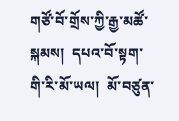གཙོ་བོ་གྲོས་ཀྱི་རྒྱ་མཚོ་སྐམས།  དཔའ་བོ་སྟག་གི་རི་མོ་ཡལ།  མོ་བཙུན་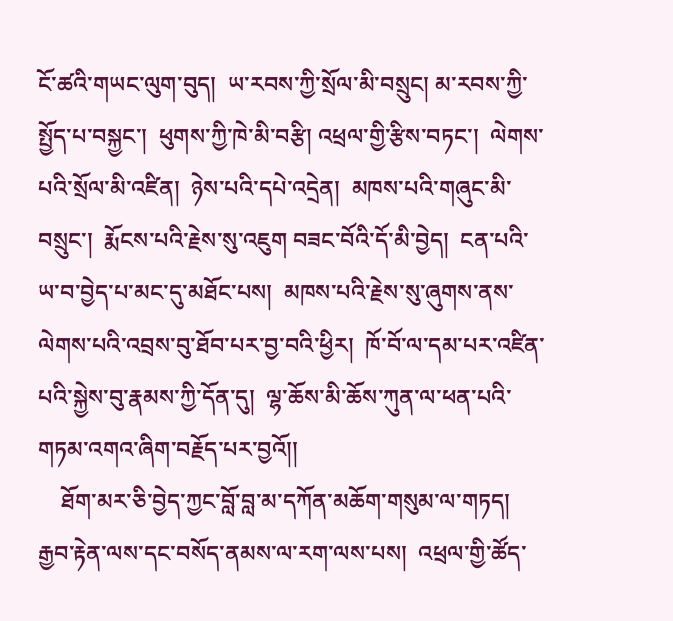ངོ་ཚའི་གཡང་ལུག་བུད།  ཡ་རབས་ཀྱི་སྲོལ་མི་བསྲུང། མ་རབས་ཀྱི་སྤྱོད་པ་བསྐྱང་།  ཕུགས་ཀྱི་ཁེ་མི་བརྩི། འཕྲལ་གྱི་རྩིས་བཏང་།  ལེགས་པའི་སྲོལ་མི་འཛིན།  ཉེས་པའི་དཔེ་འདྲེན།  མཁས་པའི་གཞུང་མི་བསྲུང་།  རྨོངས་པའི་རྗེས་སུ་འཇུག བཟང་བོའི་དོ་མི་བྱེད།  ངན་པའི་ཡ་བ་བྱེད་པ་མང་དུ་མཐོང་པས།  མཁས་པའི་རྗེས་སུ་ཞུགས་ནས་ལེགས་པའི་འབྲས་བུ་ཐོབ་པར་བྱ་བའི་ཕྱིར།  ཁོ་བོ་ལ་དམ་པར་འཛིན་པའི་སྐྱེས་བུ་རྣམས་ཀྱི་དོན་དུ།  ལྷ་ཆོས་མི་ཆོས་ཀུན་ལ་ཕན་པའི་གཏམ་འགའ་ཞིག་བརྗོད་པར་བྱའོ།།
    ཐོག་མར་ཅི་བྱེད་ཀྱང་བློ་བླ་མ་དཀོན་མཆོག་གསུམ་ལ་གཏད།  རྒྱབ་རྟེན་ལས་དང་བསོད་ནམས་ལ་རག་ལས་པས།  འཕྲལ་གྱི་ཚོད་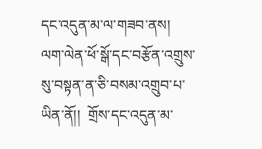དང་འདུན་མ་ལ་གཟབ་ནས།  ལག་ལེན་ཕོ་སྒོ་དང་བརྩོན་འགྲུས་སུ་བསྟན་ན་ཅི་བསམ་འགྲུབ་པ་ཡིན་ནོ།།  གྲོས་དང་འདུན་མ་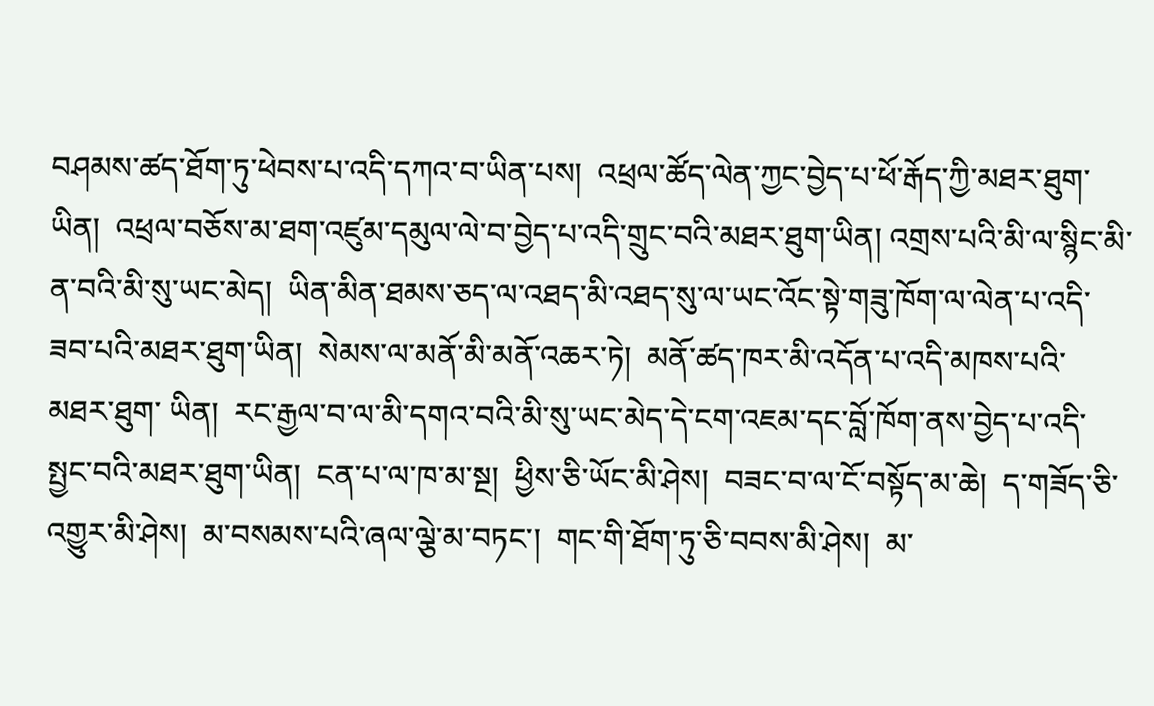བཤམས་ཚད་ཐོག་ཏུ་ཕེབས་པ་འདི་དཀའ་བ་ཡིན་པས།  འཕྲལ་ཚོད་ལེན་ཀྱང་བྱེད་པ་ཕོ་རྒོད་ཀྱི་མཐར་ཐུག་ཡིན།  འཕྲལ་བཅོས་མ་ཐག་འཛུམ་དམུལ་ལེ་བ་བྱེད་པ་འདི་གྲུང་བའི་མཐར་ཐུག་ཡིན། འགྲས་པའི་མི་ལ་སྙིང་མི་ན་བའི་མི་སུ་ཡང་མེད།  ཡིན་མིན་ཐམས་ཅད་ལ་འཐད་མི་འཐད་སུ་ལ་ཡང་འོང་སྟེ་གཟུ་ཁོག་ལ་ལེན་པ་འདི་ཟབ་པའི་མཐར་ཐུག་ཡིན།  སེམས་ལ་མནོ་མི་མནོ་འཆར་ཏེ།  མནོ་ཚད་ཁར་མི་འདོན་པ་འདི་མཁས་པའི་མཐར་ཐུག་ ཡིན།  རང་རྒྱལ་བ་ལ་མི་དགའ་བའི་མི་སུ་ཡང་མེད་དེ་ངག་འཇམ་དང་བློ་ཁོག་ནས་བྱེད་པ་འདི་སྤྱང་བའི་མཐར་ཐུག་ཡིན།  ངན་པ་ལ་ཁ་མ་སྔ།  ཕྱིས་ཅི་ཡོང་མི་ཤེས།  བཟང་བ་ལ་ངོ་བསྟོད་མ་ཆེ།  ད་གཟོད་ཅི་འགྱུར་མི་ཤེས།  མ་བསམས་པའི་ཞལ་ལྕེ་མ་བཏང་།  གང་གི་ཐོག་ཏུ་ཅི་བབས་མི་ཤེས།  མ་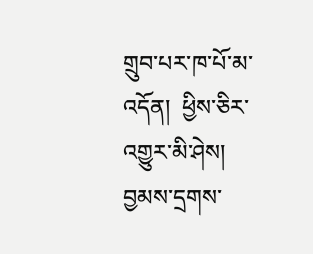གྲུབ་པར་ཁ་པོ་མ་འདོན།  ཕྱིས་ཅིར་འགྱུར་མི་ཤེས། བྱམས་དྲགས་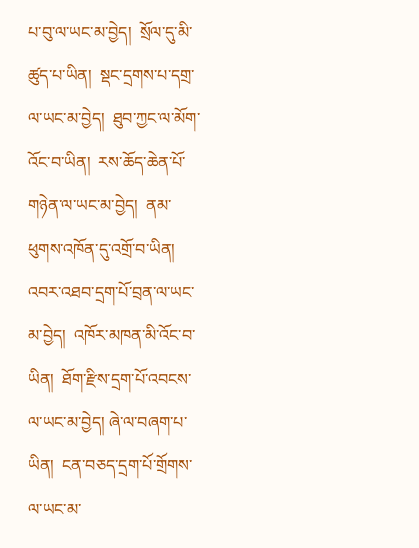པ་བུ་ལ་ཡང་མ་བྱེད།  སྲོལ་དུ་མི་ཚུད་པ་ཡིན།  སྡང་དྲགས་པ་དགྲ་ལ་ཡང་མ་བྱེད།  ཐུབ་ཀྱང་ལ་མོག་འོང་བ་ཡིན།  རས་ཆོད་ཆེན་པོ་གཉེན་ལ་ཡང་མ་བྱེད།  ནམ་ཕུགས་འཁོན་དུ་འགྲོ་བ་ཡིན།  འབར་འཐབ་དྲག་པོ་བྲན་ལ་ཡང་མ་བྱེད།  འཁོར་མཁན་མི་འོང་བ་ཡིན།  ཐོག་རྫིས་དྲག་པོ་འབངས་ལ་ཡང་མ་བྱེད། ཞེ་ལ་བཞག་པ་ཡིན།  ངན་བཅད་དྲག་པོ་གྲོགས་ལ་ཡང་མ་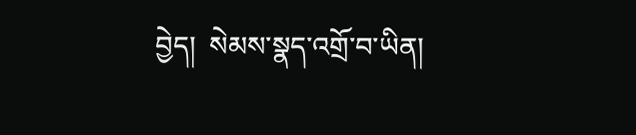བྱེད།  སེམས་སྣད་འགྲོ་བ་ཡིན།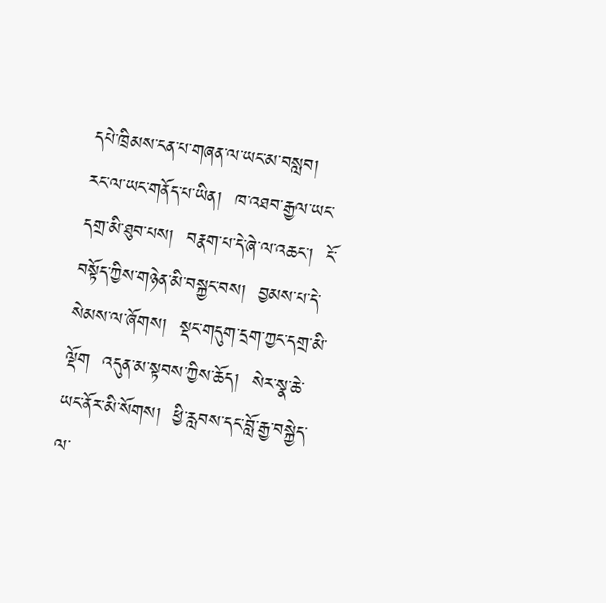དཔེ་ཁྲིམས་ངན་པ་གཞན་ལ་ཡང་མ་བསླབ།  རང་ལ་ཡང་གནོད་པ་ཡིན།  ཁ་འཐབ་རྒྱལ་ཡང་དགྲ་མི་ཐུབ་པས།  བརྣག་པ་དེ་ཞེ་ལ་འཆང་།  ངོ་བསྟོད་ཀྱིས་གཉེན་མི་བསྐྱང་བས།  བྱམས་པ་དེ་སེམས་ལ་ཞོགས།  སྡང་གདུག་དྲག་ཀྱང་དགྲ་མི་ལྡོག  འདུན་མ་སྟབས་ཀྱིས་ཆོད།  སེར་སྣ་ཆེ་ཡང་ནོར་མི་སོགས།  ཕྱི་རླབས་དང་བློ་རྒྱ་བསྐྱེད་ལ་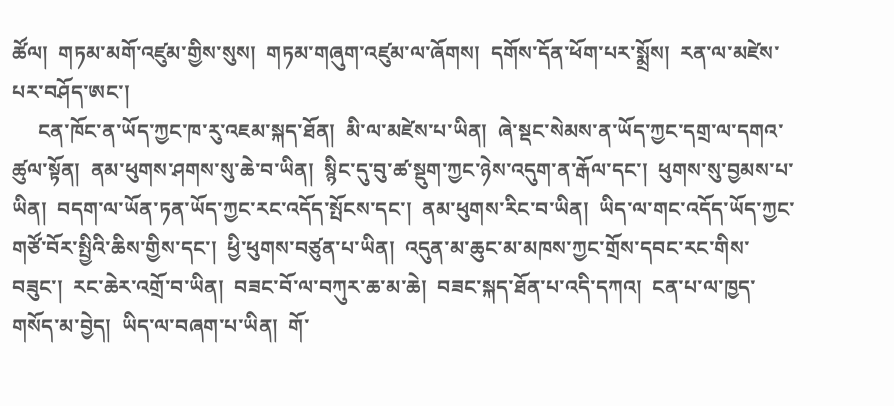ཚོལ།  གཏམ་མགོ་འཛུམ་གྱིས་སུས།  གཏམ་གཞུག་འཛུམ་ལ་ཞོགས།  དགོས་དོན་ཕོག་པར་སྨྲོས།  རན་ལ་མཛེས་པར་བཤོད་ཨང་།
     ངན་ཁོང་ན་ཡོད་ཀྱང་ཁ་རུ་འཇམ་སྐད་ཐོན།  མི་ལ་མཛེས་པ་ཡིན།  ཞེ་སྡང་སེམས་ན་ཡོད་ཀྱང་དགྲ་ལ་དགའ་ཚུལ་སྟོན།  ནམ་ཕུགས་ཤགས་སུ་ཆེ་བ་ཡིན།  སྙིང་དུ་བུ་ཚ་སྡུག་ཀྱང་ཉེས་འདུག་ན་རྒོལ་དང་།  ཕུགས་སུ་བྱམས་པ་ཡིན།  བདག་ལ་ཡོན་ཏན་ཡོད་ཀྱང་རང་འདོད་སྤོངས་དང་།  ནམ་ཕུགས་རིང་བ་ཡིན།  ཡིད་ལ་གང་འདོད་ཡོད་ཀྱང་གཙོ་བོར་སྤྱིའི་ཆིས་གྱིས་དང་།  ཕྱི་ཕུགས་བཙུན་པ་ཡིན།  འདུན་མ་ཆུང་མ་མཁས་ཀྱང་གྲོས་དབང་རང་གིས་བཟུང་།  རང་ཆེར་འགྲོ་བ་ཡིན།  བཟང་བོ་ལ་བཀུར་ཆ་མ་ཆེ།  བཟང་སྐད་ཐོན་པ་འདི་དཀའ།  ངན་པ་ལ་ཁྱད་གསོད་མ་བྱེད།  ཡིད་ལ་བཞག་པ་ཡིན།  གོ་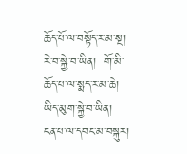ཆོད་པོ་ལ་བསྟོད་ར་མ་སྔ།  རེ་བ་སྐྱེ་བ་ཡིན།  གོ་མི་ཆོད་པ་ལ་སྨད་ར་མ་ཆེ།  ཡིད་མུག་སྐྱེ་བ་ཡིན།  ངན་པ་ལ་དབང་མ་བསྐུར།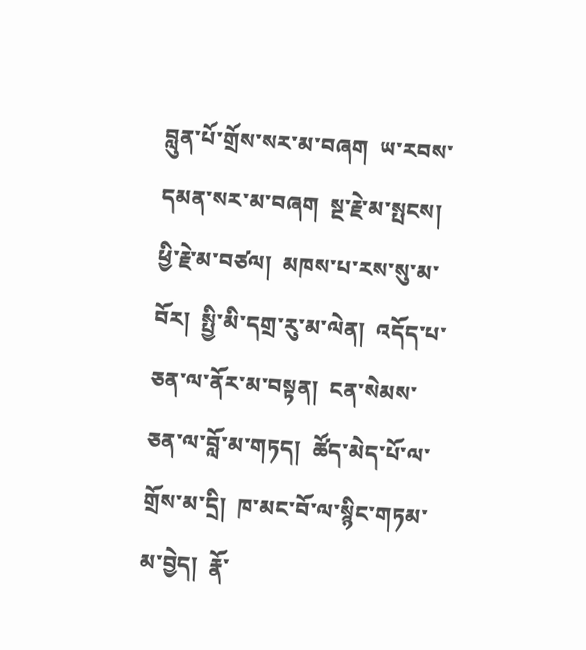བླུན་པོ་གྲོས་སར་མ་བཞག  ཡ་རབས་དམན་སར་མ་བཞག  སྔ་རྗེ་མ་སྤངས། ཕྱི་རྗེ་མ་བཙལ།  མཁས་པ་རས་སུ་མ་བོར།  སྤྱི་མི་དགྲ་རུ་མ་ལེན།  འདོད་པ་ཅན་ལ་ནོར་མ་བསྟན།  ངན་སེམས་ཅན་ལ་བློ་མ་གཏད།  ཚོད་མེད་པོ་ལ་གྲོས་མ་དྲི།  ཁ་མང་བོ་ལ་སྙིང་གཏམ་མ་བྱེད།  རྣོ་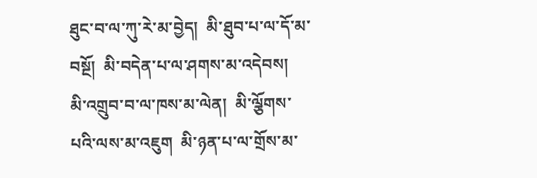ཐུང་བ་ལ་ཀུ་རེ་མ་བྱེད།  མི་ཐུབ་པ་ལ་དོ་མ་བསྔོ།  མི་བདེན་པ་ལ་ཤགས་མ་འདེབས།  མི་འགྲུབ་བ་ལ་ཁས་མ་ལེན།  མི་ལྕོགས་པའི་ལས་མ་འཇུག  མི་ཉན་པ་ལ་གྲོས་མ་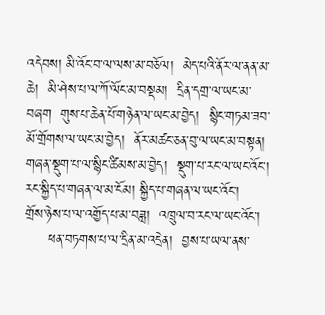འདེབས། མི་འོང་བ་ལ་ལས་མ་བཅོལ།  མེད་པའི་ནོར་ལ་ནན་མ་ཆེ།  མི་ཤེས་པ་ལ་ཀོ་ལོང་མ་བསྡམ།  དྲིན་དགྲ་ལ་ཡང་མ་བཞག  གུས་པ་ཆེན་པོ་གཉེན་ལ་ཡང་མ་བྱེད།  སྙིང་གཏམ་ཟབ་མོ་གྲོགས་ལ་ཡང་མ་བྱེད།  ནོར་མཚང་ཅན་བུ་ལ་ཡང་མ་བསྟན།  གཞན་སྡུག་པ་ལ་སྙིང་ཚིམས་མ་བྱེད།  སྡུག་པ་རང་ལ་ཡང་འོང་།   རང་སྐྱིད་པ་གཞན་ལ་མ་ངོམ། སྐྱིད་པ་གཞན་ལ་ཡང་འོང་།   གྲོས་ཉེས་པ་ལ་འགྱོད་པ་མ་བཟླ།  འཁྲུལ་བ་རང་ལ་ཡང་འོང་།
     ཕན་བཏགས་པ་ལ་དྲིན་མ་འདྲེན།  བྱས་པ་ཡལ་ནས་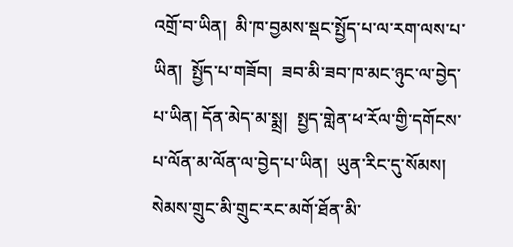འགྲོ་བ་ཡིན།  མི་ཁ་བྱམས་སྡང་སྤྱོད་པ་ལ་རག་ལས་པ་ཡིན།  སྤྱོད་པ་གཟོབ།  ཟབ་མི་ཟབ་ཁ་མང་ཉུང་ལ་བྱེད་པ་ཡིན། དོན་མེད་མ་སྨྲ།  སྤྱད་གླེན་ཕ་རོལ་གྱི་དགོངས་པ་ལོན་མ་ལོན་ལ་བྱེད་པ་ཡིན།  ཡུན་རིང་དུ་སོམས།   སེམས་གྲུང་མི་གྲུང་རང་མགོ་ཐོན་མི་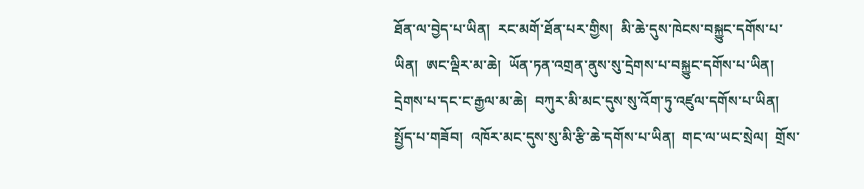ཐོན་ལ་བྱེད་པ་ཡིན།  རང་མགོ་ཐོན་པར་གྱིས།  མི་ཆེ་དུས་ཁེངས་བསྐྱུང་དགོས་པ་ཡིན།  ཨང་ལྡིར་མ་ཆེ།  ཡོན་ཏན་འགྲན་ནུས་སུ་དྲེགས་པ་བསྐྱུང་དགོས་པ་ཡིན།  དྲེགས་པ་དང་ང་རྒྱལ་མ་ཆེ།  བཀུར་མི་མང་དུས་སུ་འོག་ཏུ་འཛུལ་དགོས་པ་ཡིན།  སྤྱོད་པ་གཟོབ།  འཁོར་མང་དུས་སུ་མི་རྩི་ཆེ་དགོས་པ་ཡིན།  གང་ལ་ཡང་སྲེལ།  གྲོས་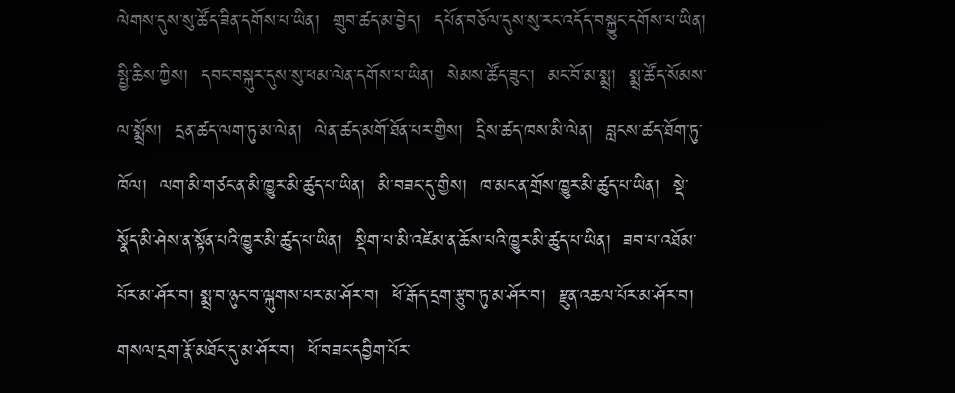ལེགས་དུས་སུ་ཚོད་ཟིན་དགོས་པ་ཡིན།  གྲུབ་ཚད་མ་བྱེད།  དཔོན་བཅོལ་དུས་སུ་རང་འདོད་བསྐྱུང་དགོས་པ་ཡིན།  སྤྱི་ཆིས་ཀྱིས།  དབང་བསྐུར་དུས་སུ་ཕམ་ལེན་དགོས་པ་ཡིན།  སེམས་ཚོད་ཟུང་།  མང་བོ་མ་སྨྲ།  སྨྲ་ཚོད་སོམས་ལ་སྨྲོས།  དྲན་ཚད་ལག་ཏུ་མ་ལེན།  ལེན་ཚད་མགོ་ཐོན་པར་གྱིས།  དྲིས་ཚད་ཁས་མི་ལེན།  བླངས་ཚད་ཐོག་ཏུ་ཁོལ།  ལག་མི་གཙང་ན་མི་ཁྱུར་མི་ཚུད་པ་ཡིན།  མི་བཟང་དུ་གྱིས།  ཁ་མང་ན་གྲོས་ཁྱུར་མི་ཚུད་པ་ཡིན།  སྡེ་སྣོད་མི་ཤེས་ན་སྟོན་པའི་ཁྱུར་མི་ཚུད་པ་ཡིན།  སྡིག་པ་མི་འཛེམ་ན་ཆོས་པའི་ཁྱུར་མི་ཚུད་པ་ཡིན།  ཟབ་པ་འཐོམ་པོར་མ་ཤོར་བ། སྨྲ་བ་ཉུང་བ་ལྐུགས་པར་མ་ཤོར་བ།  ཕོ་རྒོད་དྲག་རྩུབ་ཏུ་མ་ཤོར་བ།  རྫུན་འཆལ་པོར་མ་ཤོར་བ།  གསལ་དྲག་རྣོ་མཐོང་དུ་མ་ཤོར་བ།  ཕོ་བཟང་དབྱིག་པོར་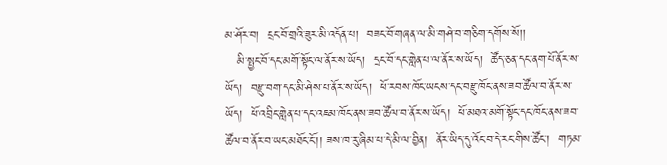མ་ཤོར་བ།  ངྲང་བོ་གྲའི་ཟུར་མི་འདོན་པ།  བཟང་བོ་གཞན་ལ་མི་གཤེ་བ་གཅིག་དགོས་སོ།།
   མི་སྤྱང་བོ་དང་མགོ་སྟོང་ལ་ནོར་ས་ཡོད།  དྲང་བོ་དང་གླེན་པ་ལ་ནོར་ས་ཡོད།  ཚོད་ཅན་དང་ནག་པོ་ནོར་ས་ཡོད།  བརྫུ་བག་དང་མི་ཤེས་པ་ནོར་ས་ཡོད།  ཕོ་རབས་ཁོང་ཡངས་དང་བརྫུ་ཁོང་ནས་ཟབ་ཚོལ་བ་ནོར་ས་ཡོད།  ཕོ་འབྲིང་གླེན་པ་དང་འཇམ་ཁོང་ནས་ཟབ་ཚོལ་བ་ནོར་ས་ཡོད།  ཕོ་མཐའ་མགོ་སྟོང་དང་ཁོང་ནས་ཟབ་ཚོལ་བ་ནོར་བ་ཡང་མཐོང་ངོ་།། ཟས་ཁ་རུ་ཞིམ་པ་དེ་མི་ལ་བྱིན།  ནོར་ཡིད་དུ་འོང་བ་དེ་རང་གིས་ཚོང་།  གཏམ་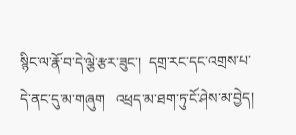སྙིང་ལ་རྣོ་བ་དེ་ལྕེ་རྩར་ཟུང་།  དགྲ་རང་དང་འགྲས་པ་དེ་ནང་དུ་མ་གཞུག   འཕྲད་མ་ཐག་ཏུ་ངོ་ཤེས་མ་བྱེད།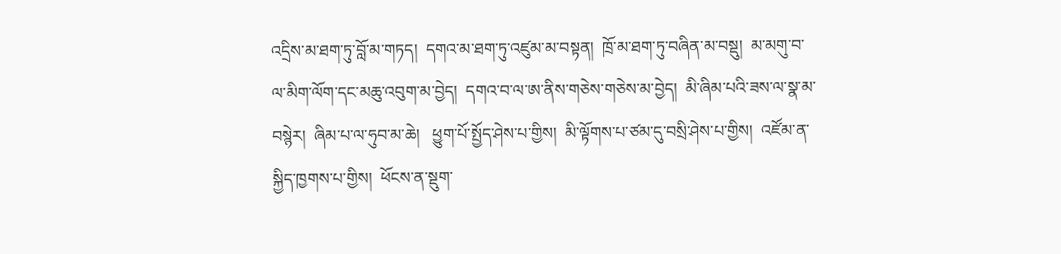འདྲིས་མ་ཐག་ཏུ་བློ་མ་གཏད།  དགའ་མ་ཐག་ཏུ་འཛུམ་མ་བསྟན།  ཁྲོ་མ་ཐག་ཏུ་བཞིན་མ་བསྡུ།  མ་མགུ་བ་ལ་མིག་ལོག་དང་མཆུ་འབུག་མ་བྱེད།  དགའ་བ་ལ་ཨ་ནིས་གཅེས་གཅེས་མ་བྱེད།  མི་ཞིམ་པའི་ཟས་ལ་སྣ་མ་བསྙེར།  ཞིམ་པ་ལ་ཧུབ་མ་ཆེ།   ཕྱུག་པོ་སྤྱོད་ཤེས་པ་གྱིས།  མི་ལྟོགས་པ་ཙམ་དུ་བསྲི་ཤེས་པ་གྱིས།  འཛོམ་ན་སྐྱིད་ཁྱགས་པ་གྱིས།  ཕོངས་ན་སྡུག་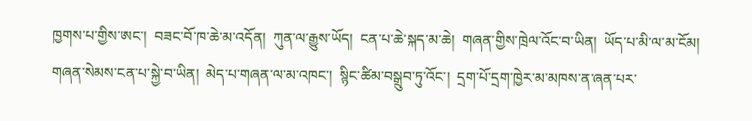ཁྱགས་པ་གྱིས་ཨང་།  བཟང་བོ་ཁ་ཆེ་མ་འདོན།  ཀུན་ལ་རྒྱུས་ཡོད།  ངན་པ་ཆེ་སྐད་མ་ཆེ།  གཞན་གྱིས་ཁྲེལ་འོང་བ་ཡིན།  ཡོད་པ་མི་ལ་མ་ངོམ།  གཞན་སེམས་ངན་པ་སྐྱེ་བ་ཡིན།  མེད་པ་གཞན་ལ་མ་འཁང་།  སྙིང་ཚིམ་བསྒྲུབ་ཏུ་འོང་།  དྲག་པོ་དྲག་ཁྱེར་མ་མཁས་ན་ཞན་པར་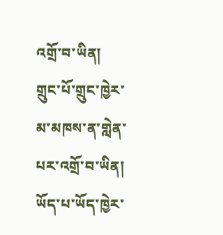འགྲོ་བ་ཡིན། གྲུང་པོ་གྲུང་ཁྱེར་མ་མཁས་ན་གླེན་པར་འགྲོ་བ་ཡིན།  ཡོད་པ་ཡོད་ཁྱེར་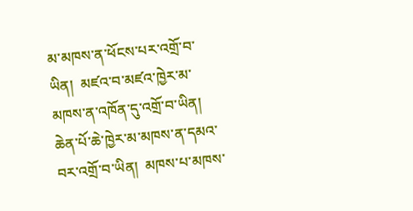མ་མཁས་ན་ཕོངས་པར་འགྲོ་བ་ཡིན།  མཛའ་བ་མཛའ་ཁྱེར་མ་མཁས་ན་འཁོན་དུ་འགྲོ་བ་ཡིན།  ཆེན་པོ་ཆེ་ཁྱེར་མ་མཁས་ན་དམའ་བར་འགྲོ་བ་ཡིན།  མཁས་པ་མཁས་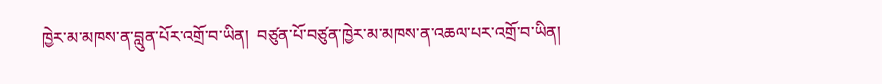ཁྱེར་མ་མཁས་ན་བླུན་པོར་འགྲོ་བ་ཡིན།  བཙུན་པོ་བཙུན་ཁྱེར་མ་མཁས་ན་འཆལ་པར་འགྲོ་བ་ཡིན།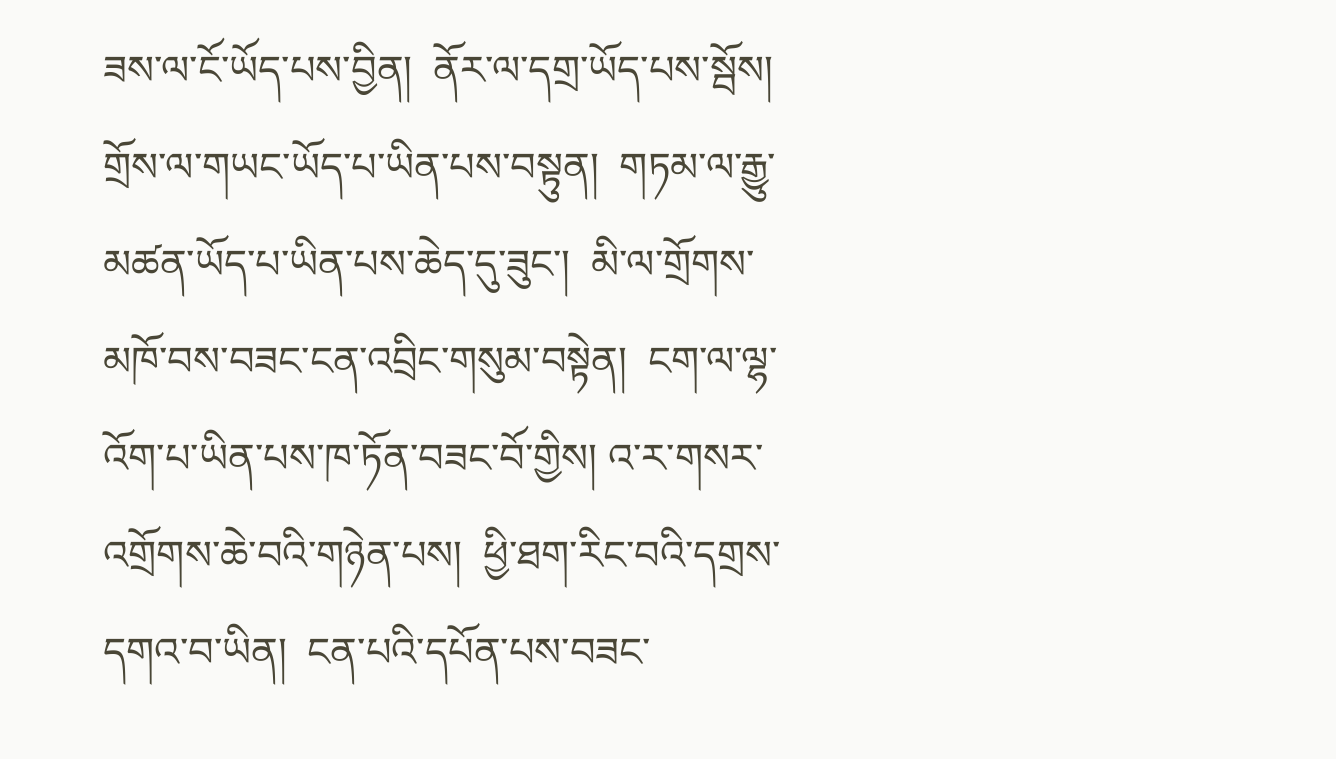ཟས་ལ་ངོ་ཡོད་པས་བྱིན།  ནོར་ལ་དགྲ་ཡོད་པས་སྦོས།  གྲོས་ལ་གཡང་ཡོད་པ་ཡིན་པས་བསྟུན།  གཏམ་ལ་རྒྱུ་མཚན་ཡོད་པ་ཡིན་པས་ཆེད་དུ་ཟུང་།  མི་ལ་གྲོགས་མཁོ་བས་བཟང་ངན་འབྲིང་གསུམ་བསྟེན།  ངག་ལ་ལྷ་འོག་པ་ཡིན་པས་ཁ་ཏོན་བཟང་བོ་གྱིས། འ་ར་གསར་འགྲོགས་ཆེ་བའི་གཉེན་པས།  ཕྱི་ཐག་རིང་བའི་དགྲས་དགའ་བ་ཡིན།  ངན་པའི་དཔོན་པས་བཟང་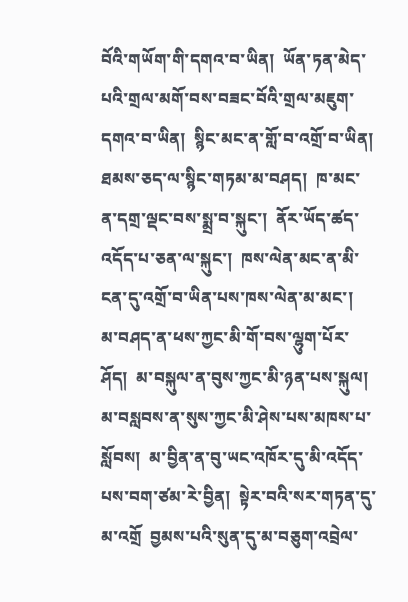བོའི་གཡོག་གི་དགའ་བ་ཡིན།  ཡོན་ཏན་མེད་པའི་གྲལ་མགོ་བས་བཟང་བོའི་གྲལ་མཇུག་དགའ་བ་ཡིན།  སྙིང་མང་ན་གློ་བ་འགྲོ་བ་ཡིན།  ཐམས་ཅད་ལ་སྙིང་གཏམ་མ་བཤད།  ཁ་མང་ན་དགྲ་ལྡང་བས་སྨྲ་བ་སྐུང་།  ནོར་ཡོད་ཚད་འདོད་པ་ཅན་ལ་སྐུང་།  ཁས་ལེན་མང་ན་མི་ངན་དུ་འགྲོ་བ་ཡིན་པས་ཁས་ལེན་མ་མང་།  མ་བཤད་ན་ཕས་ཀྱང་མི་གོ་བས་ལྷུག་པོར་ཤོད།  མ་བསྐུལ་ན་བུས་ཀྱང་མི་ཉན་པས་སྐུལ།  མ་བསླབས་ན་སུས་ཀྱང་མི་ཤེས་པས་མཁས་པ་སློབས།  མ་བྱིན་ན་བུ་ཡང་འཁོར་དུ་མི་འདོད་པས་བག་ཙམ་རེ་བྱིན།  སྟེར་བའི་སར་གཏན་དུ་མ་འགྲོ  བྱམས་པའི་སུན་དུ་མ་བཅུག་འབྲེལ་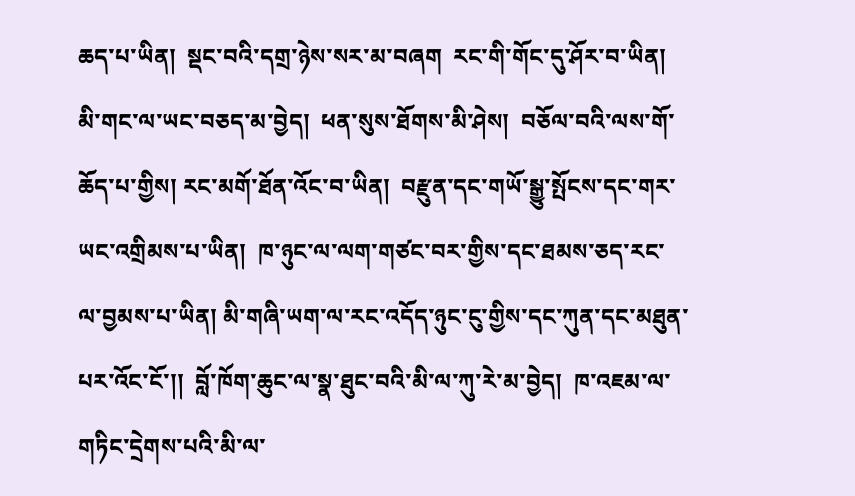ཆད་པ་ཡིན།  སྡང་བའི་དགྲ་ཉེས་སར་མ་བཞག  རང་གི་གོང་དུ་ཤོར་བ་ཡིན།  མི་གང་ལ་ཡང་བཅད་མ་བྱེད།  ཕན་སུས་ཐོགས་མི་ཤེས།  བཅོལ་བའི་ལས་གོ་ཆོད་པ་གྱིས། རང་མགོ་ཐོན་འོང་བ་ཡིན།  བརྫུན་དང་གཡོ་སྒྱུ་སྤོངས་དང་གར་ཡང་འགྲིམས་པ་ཡིན།  ཁ་ཉུང་ལ་ལག་གཙང་བར་གྱིས་དང་ཐམས་ཅད་རང་ལ་བྱམས་པ་ཡིན། མི་གཞི་ཡག་ལ་རང་འདོད་ཉུང་ངུ་གྱིས་དང་ཀུན་དང་མཐུན་པར་འོང་ངོ་།།  བློ་ཁོག་ཆུང་ལ་སྣ་ཐུང་བའི་མི་ལ་ཀུ་རེ་མ་བྱེད།  ཁ་འཇམ་ལ་གཏིང་དྲེགས་པའི་མི་ལ་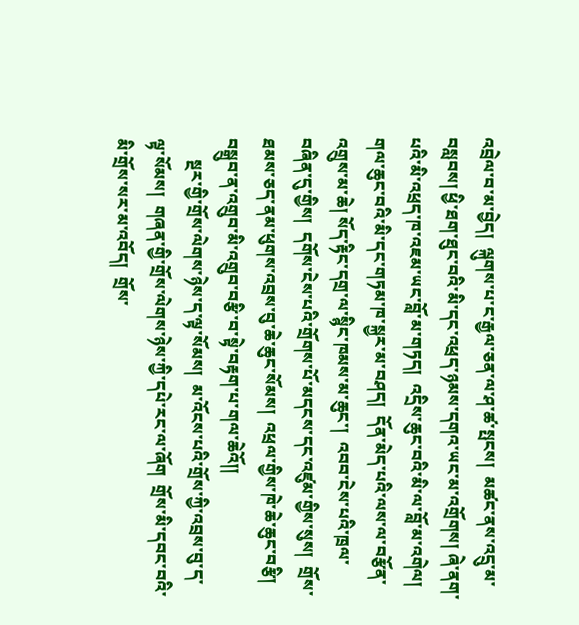འབྲེལ་བ་མ་བྱེད།  ལྐུགས་པ་ང་རྒྱལ་ཅན་ལ་ཤ་ཚ་སྤངས།  མཚང་ནས་འདྲུ་མ་བསླབས། ཕྱི་ཐག་ཐུང་བའི་མི་དང་འཕྲད་ཉམས་དགའ་ཡང་མ་འགྲོགས། ཞེ་ནག་པའི་མི་འཕྲད་ཁ་འཇམ་ཡང་བློ་མ་གཏད།  འདྲིས་ཆུང་བའི་མི་ལ་བློ་མ་འགེལ།  གལ་ཆུང་བའི་མི་དང་གཏམ་ཁ་སྐྱར་མ་བཤད།  དོན་མེད་པའི་ལས་ལ་བརྩོན་འགྲུས་མ་ཆེ། སོད་རྟིང་དགྲ་ལ་སྙིང་ཁམས་མ་ཆུང་།  འབབ་ངེས་པའི་ཁྲལ་བཞིན་དུ་གྱིས།  དགོས་ངེས་པའི་གྲོགས་པོ་མདངས་དང་འཛུམ་གྱིས་སུས།  གྲོས་ཐམས་ཅད་ནམ་ཕུགས་འབྲས་བུ་ཆེ་ཆུང་སོམས།  འཕྲལ་གྱིས་ཁེ་ཆེ་ཆུང་བརྩི།  བསྒྲུབ་ན་འགྲུབ་མི་འགྲུབ་བརྩི་བ་སྟེ་བརྟག་པ་གལ་ཆེའོ།།
     སྔར་གྱི་གྲོས་ལེགས་ཉེས་ད་ལྟ་སོམས།  མ་འོངས་པའི་གྲོས་ཀྱི་འབྲས་བུ་ད་ལྟ་སོམས།  གཞན་གྱི་གྲོས་ལེགས་ཉེས་ཀྱི་དཔེ་རང་ལ་ཞོག  གྲོས་མི་དབང་བའི་མི་གྲོས་སར་མ་འབོད།  གྲོས་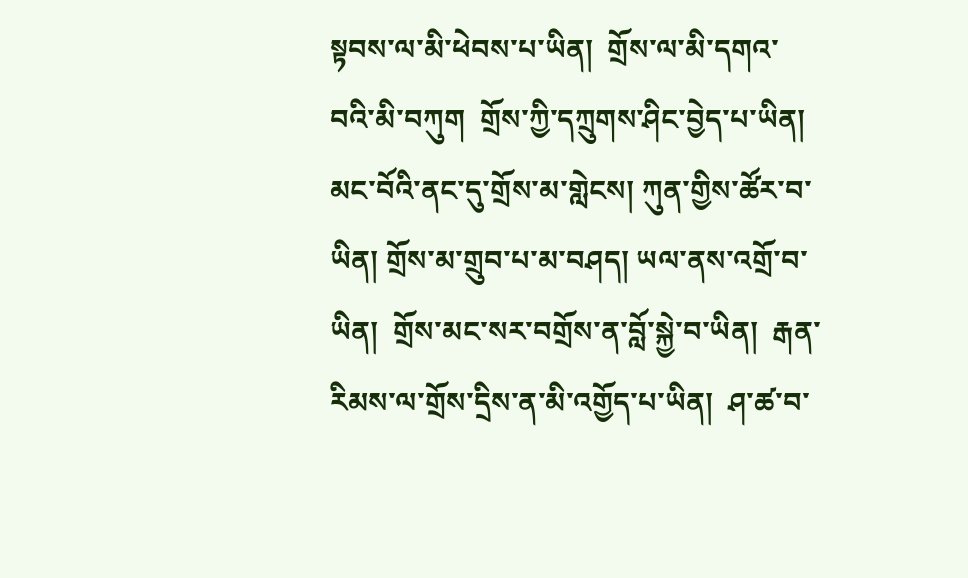སྟབས་ལ་མི་ཕེབས་པ་ཡིན།  གྲོས་ལ་མི་དགའ་བའི་མི་བཀུག  གྲོས་ཀྱི་དཀྲུགས་ཤིང་བྱེད་པ་ཡིན། མང་བོའི་ནང་དུ་གྲོས་མ་གླེངས། ཀུན་གྱིས་ཚོར་བ་ཡིན། གྲོས་མ་གྲུབ་པ་མ་བཤད། ཡལ་ནས་འགྲོ་བ་ཡིན།  གྲོས་མང་སར་བགྲོས་ན་བློ་སྐྱེ་བ་ཡིན།  རྒན་རིམས་ལ་གྲོས་དྲིས་ན་མི་འགྱོད་པ་ཡིན།  ཤ་ཚ་བ་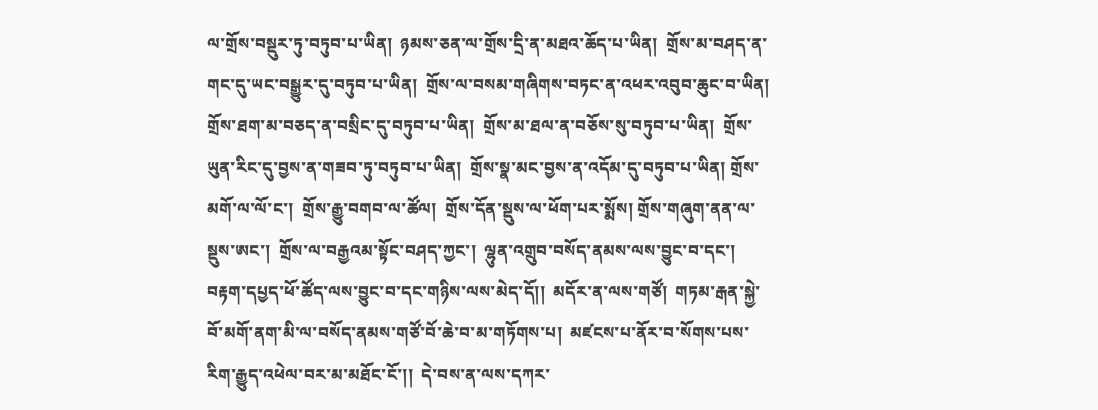ལ་གྲོས་བསྡུར་ཏུ་བཏུབ་པ་ཡིན།  ཉམས་ཅན་ལ་གྲོས་དྲི་ན་མཐའ་ཆོད་པ་ཡིན།  གྲོས་མ་བཤད་ན་གང་དུ་ཡང་བསྒྱུར་དུ་བཏུབ་པ་ཡིན།  གྲོས་ལ་བསམ་གཞིགས་བཏང་ན་འཕར་འབུབ་ཆུང་བ་ཡིན། གྲོས་ཐག་མ་བཅད་ན་བསྲིང་དུ་བཏུབ་པ་ཡིན།  གྲོས་མ་ཐལ་ན་བཅོས་སུ་བཏུབ་པ་ཡིན།  གྲོས་ཡུན་རིང་དུ་བྱས་ན་གཟབ་ཏུ་བཏུབ་པ་ཡིན།  གྲོས་སྣ་མང་བྱས་ན་འདོམ་དུ་བཏུབ་པ་ཡིན། གྲོས་མགོ་ལ་ལོ་ང་།  གྲོས་རྒྱུ་བགབ་ལ་ཚོལ།  གྲོས་དོན་སྡུས་ལ་ཕོག་པར་སྨོས། གྲོས་གཞུག་ནན་ལ་སྡུས་ཨང་།  གྲོས་ལ་བརྒྱའམ་སྟོང་བཤད་ཀྱང་།  ལྷུན་འགྲུབ་བསོད་ནམས་ལས་བྱུང་བ་དང་།  བརྟག་དཔྱད་ཕོ་ཚོད་ལས་བྱུང་བ་དང་གཉིས་ལས་མེད་དོ།།  མདོར་ན་ལས་གཙོ།  གཏམ་རྒན་སྐྱེ་བོ་མགོ་ནག་མི་ལ་བསོད་ནམས་གཙོ་བོ་ཆེ་བ་མ་གཏོགས་པ།  མཛངས་པ་ནོར་བ་སོགས་པས་རིག་རྒྱུད་འཕེལ་བར་མ་མཐོང་ངོ་།།  དེ་བས་ན་ལས་དཀར་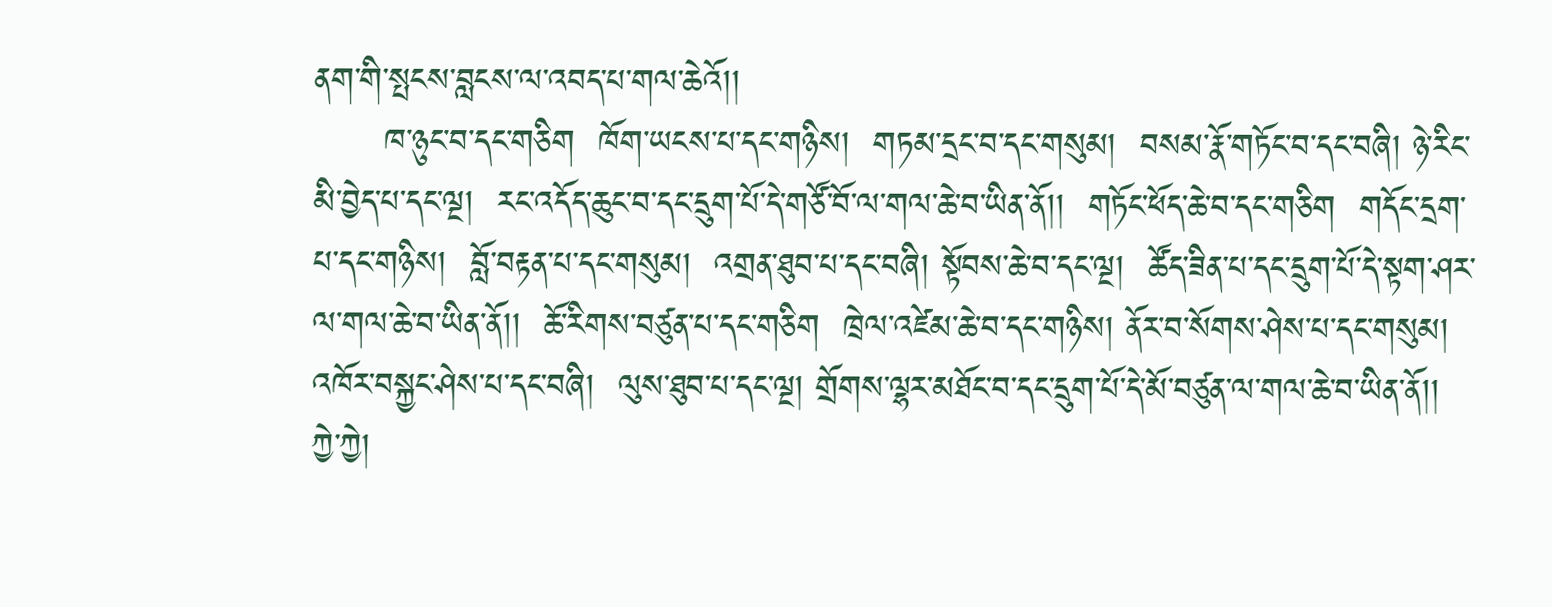ནག་གི་སྤངས་བླངས་ལ་འབད་པ་གལ་ཆེའོ།།
      ཁ་ཉུང་བ་དང་གཅིག  ཁོག་ཡངས་པ་དང་གཉིས།  གཏམ་དྲང་བ་དང་གསུམ།  བསམ་རྣོ་གཏོང་བ་དང་བཞི། ཉེ་རིང་མི་བྱེད་པ་དང་ལྔ།  རང་འདོད་ཆུང་བ་དང་དྲུག་པོ་དེ་གཙོ་བོ་ལ་གལ་ཆེ་བ་ཡིན་ནོ།།  གཏོང་ཕོད་ཆེ་བ་དང་གཅིག  གདོང་དྲག་པ་དང་གཉིས།  བློ་བརྟན་པ་དང་གསུམ།  འགྲན་ཐུབ་པ་དང་བཞི། སྟོབས་ཆེ་བ་དང་ལྔ།  ཚོད་ཟིན་པ་དང་དྲུག་པོ་དེ་སྟག་ཤར་ལ་གལ་ཆེ་བ་ཡིན་ནོ།།  ཆོ་རིགས་བཙུན་པ་དང་གཅིག  ཁྲེལ་འཛེམ་ཆེ་བ་དང་གཉིས། ནོར་བ་སོགས་ཤེས་པ་དང་གསུམ།  འཁོར་བསྐྱང་ཤེས་པ་དང་བཞི།  ལུས་ཐུབ་པ་དང་ལྔ། གྲོགས་ལྷར་མཐོང་བ་དང་དྲུག་པོ་དེ་མོ་བཙུན་ལ་གལ་ཆེ་བ་ཡིན་ནོ།།  ཀྱེ་ཀྱེ།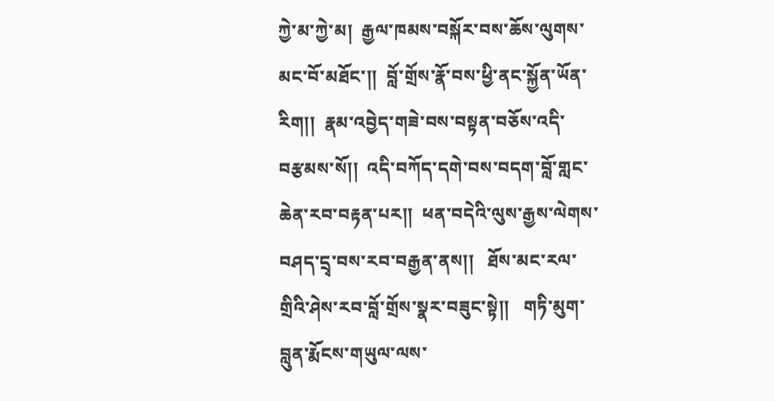ཀྱེ་མ་ཀྱེ་མ།  རྒྱལ་ཁམས་བསྐོར་བས་ཆོས་ལུགས་མང་བོ་མཐོང་།།  བློ་གྲོས་རྣོ་བས་ཕྱི་ནང་སྐྱོན་ཡོན་རིག།།  རྣམ་འབྱེད་གཟེ་བས་བསྟན་བཅོས་འདི་བརྩམས་སོ།།  འདི་བཀོད་དགེ་བས་བདག་བློ་གླང་ཆེན་རབ་བརྟན་པར།།  ཕན་བདེའི་ལུས་རྒྱས་ལེགས་བཤད་དྲྭ་བས་རབ་བརྒྱན་ནས།།   ཐོས་མང་རལ་གྲིའི་ཤེས་རབ་བློ་གྲོས་སྣར་བཟུང་སྟེ།།   གཏི་མུག་བླུན་རྨོངས་གཡུལ་ལས་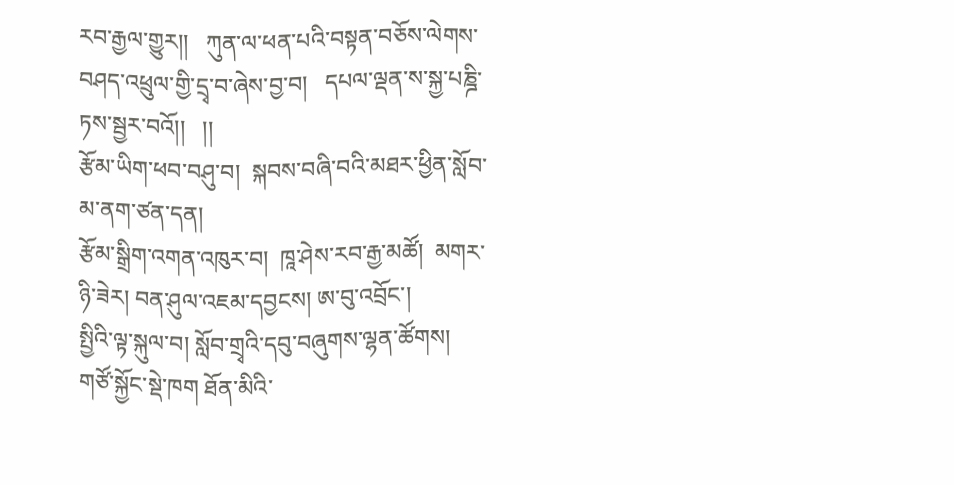རབ་རྒྱལ་གྱུར།།   ཀུན་ལ་ཕན་པའི་བསྟན་བཅོས་ལེགས་བཤད་འཕྲུལ་གྱི་དྲྭ་བ་ཞེས་བྱ་བ།   དཔལ་ལྡན་ས་སྐྱ་པཎྜི་ཏས་སྦྱར་བའོ།།   །།
རྩོམ་ཡིག་ཕབ་བཤུ་བ།  སྐབས་བཞི་བའི་མཐར་ཕྱིན་སློབ་མ་ནག་ཙན་དན།
རྩོམ་སྒྲིག་འགན་འཁུར་བ།  ཁཱ་ཤེས་རབ་རྒྱ་མཚོ།  མགར་ཉི་ཟེར། བན་ཤུལ་འཇམ་དབྱངས། ཨ་བུ་འབྲོང་།
སྤྱིའི་ལྟ་སྐུལ་བ། སློབ་གྲྭའི་དབུ་བཞུགས་ལྷན་ཚོགས།
གཙོ་སྐྱོང་སྡེ་ཁག ཐོན་མིའི་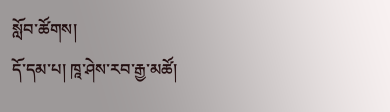སློབ་ཚོགས།
དོ་དམ་པ། ཁཱ་ཤེས་རབ་རྒྱ་མཚོ།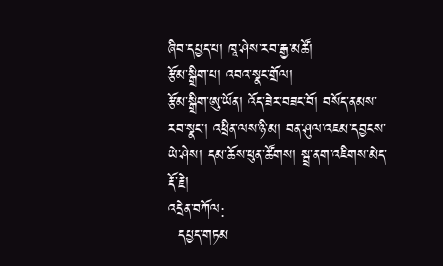ཞིབ་དཔྱད་པ། ཁཱ་ཤེས་རབ་རྒྱ་མཚོ།
རྩོམ་སྒྲིག་པ། འབའ་སྣང་གྲོལ།
རྩོམ་སྒྲིག་ཨུ་ཡོན། འོད་ཟེར་བཟང་བོ། བསོད་ནམས་རབ་སྣང་། འཕྲིན་ལས་ཉི་མ། བན་ཤུལ་འཇམ་དབྱངས་ཡེ་ཤེས། དམ་ཆོས་ཕུན་ཚོགས། སྦྲ་ནག་འཇིགས་མེད་རྡོ་རྗེ།
འདྲེན་བཀོལ:
  དཔྱད་གཏམ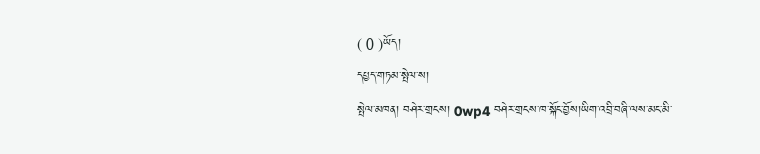( 0 )ཡོད།
དཔྱད་གཏམ་སྤེལ་ས།
སྤེལ་མཁན། བཤེར་གྲངས། 0wp4 བཤེར་གྲངས་ཁ་སྐོང་བྱོས།ཡིག་འབྲི་བཞི་ལས་མང་མི་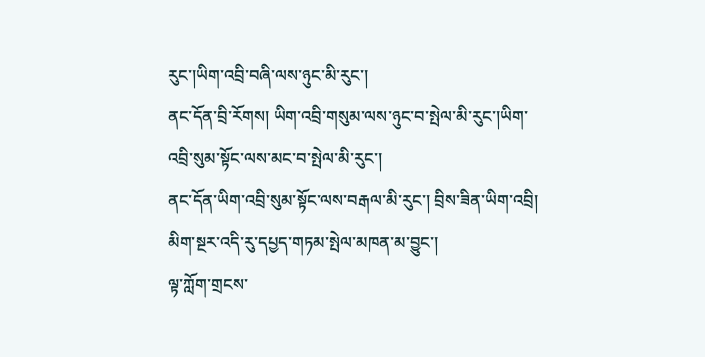རུང་།ཡིག་འབྲི་བཞི་ལས་ཉུང་མི་རུང་།
ནང་དོན་བྲི་རོགས། ཡིག་འབྲི་གསུམ་ལས་ཉུང་བ་སྤེལ་མི་རུང་།ཡིག་འབྲི་སུམ་སྟོང་ལས་མང་བ་སྤེལ་མི་རུང་།
ནང་དོན་ཡིག་འབྲི་སུམ་སྟོང་ལས་བརྒལ་མི་རུང་། བྲིས་ཟིན་ཡིག་འབྲི།
མིག་སྔར་འདི་རུ་དཔྱད་གཏམ་སྤེལ་མཁན་མ་བྱུང་།
ལྟ་ཀློག་གྲངས་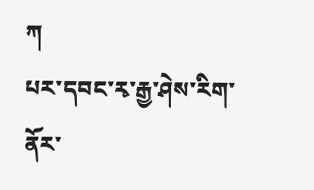ཀ
པར་དབང་རྭ་རྒྱ་ཤེས་རིག་ནོར་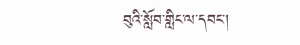བུའི་སློབ་གླིང་ལ་དབང་།